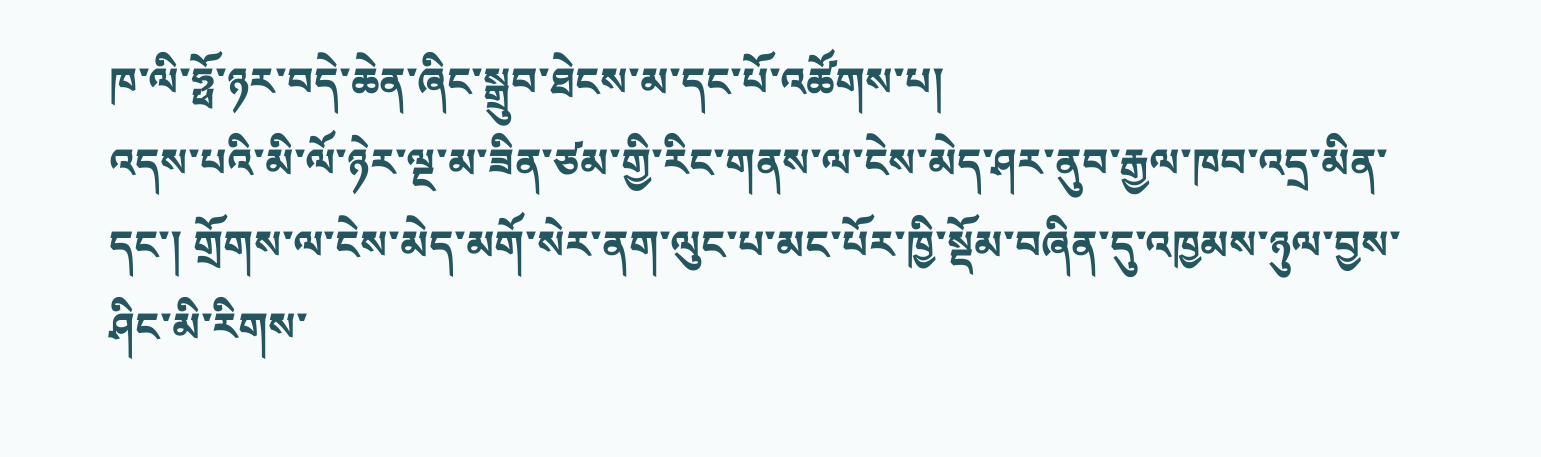ཁ་ལི་ཧྥོ་ཉར་བདེ་ཆེན་ཞིང་སྒྲུབ་ཐེངས་མ་དང་པོ་འཚོགས་པ།
འདས་པའི་མི་ལོ་ཉེར་ལྔ་མ་ཟིན་ཙམ་གྱི་རིང་གནས་ལ་ངེས་མེད་ཤར་ནུབ་རྒྱལ་ཁབ་འདྲ་མིན་དང་། གྲོགས་ལ་ངེས་མེད་མགོ་སེར་ནག་ལུང་པ་མང་པོར་ཁྱི་སྡོམ་བཞིན་དུ་འཁྱམས་ཉུལ་བྱས་ཤིང་མི་རིགས་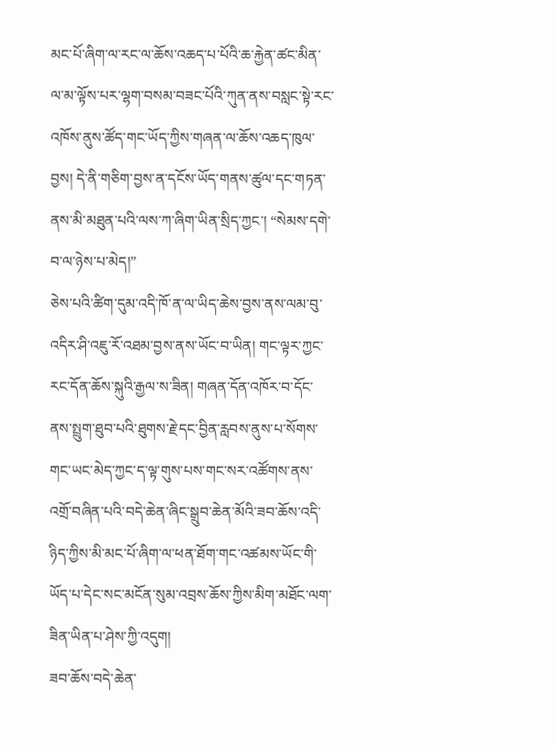མང་པོ་ཞིག་ལ་རང་ལ་ཆོས་འཆད་པ་པོའི་ཆ་རྐྱེན་ཚང་མིན་ལ་མ་ལྟོས་པར་ལྷག་བསམ་བཟང་པོའི་ཀུན་ནས་བསླང་སྟེ་རང་འཁོས་ནུས་ཚོད་གང་ཡོད་ཀྱིས་གཞན་ལ་ཆོས་འཆད་ཁུལ་བྱས། དེ་ནི་གཅིག་བྱས་ན་དངོས་ཡོད་གནས་ཚུལ་དང་གཏན་ནས་མི་མཐུན་པའི་ལས་ཀ་ཞིག་ཡིན་སྲིད་ཀྱང་། “སེམས་དགེ་བ་ལ་ཉེས་པ་མེད།”
ཅེས་པའི་ཚིག་དུམ་འདི་ཁོ་ན་ལ་ཡིད་ཆེས་བྱས་ནས་ལམ་བུ་འདིར་ཤི་འཇུ་རོ་འཐམ་བྱས་ནས་ཡོང་བ་ཡིན། གང་ལྟར་ཀྱང་རང་དོན་ཆོས་སྐུའི་རྒྱལ་ས་ཟིན། གཞན་དོན་འཁོར་བ་དོང་ནས་སྤྲུག་ཐུབ་པའི་ཐུགས་རྗེ་དང་བྱིན་རླབས་ནུས་པ་སོགས་གང་ཡང་མེད་ཀྱང་ད་ལྟ་གུས་པས་གང་སར་འཚོགས་ནས་འགྲོ་བཞིན་པའི་བདེ་ཆེན་ཞིང་སྒྲུབ་ཆེན་མོའི་ཟབ་ཆོས་འདི་ཉིད་ཀྱིས་མི་མང་པོ་ཞིག་ལ་ཕན་ཐོག་གང་འཚམས་ཡོང་གི་ཡོད་པ་དེང་སང་མངོན་སུམ་འབྲས་ཆོས་ཀྱིས་མིག་མཐོང་ལག་ཟིན་ཡིན་པ་ཤེས་ཀྱི་འདུག།
ཟབ་ཆོས་བདེ་ཆེན་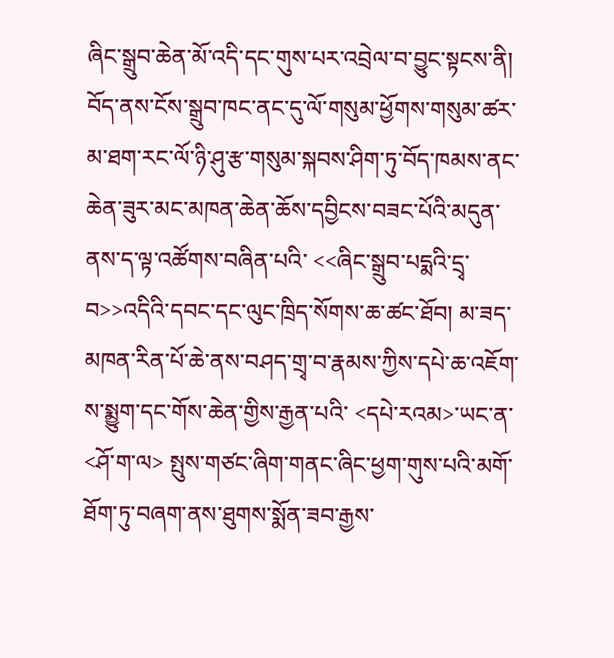ཞིང་སྒྲུབ་ཆེན་མོ་འདི་དང་གུས་པར་འབྲེལ་བ་བྱུང་སྟངས་ནི། བོད་ནས་ངོས་སྒྲུབ་ཁང་ནང་དུ་ལོ་གསུམ་ཕྱོགས་གསུམ་ཚར་མ་ཐག་རང་ལོ་ཉི་ཤུ་རྩ་གསུམ་སྐབས་ཤིག་ཏུ་བོད་ཁམས་ནང་ཆེན་ཟུར་མང་མཁན་ཆེན་ཆོས་དབྱིངས་བཟང་པོའི་མདུན་ནས་ད་ལྟ་འཚོགས་བཞིན་པའི་ <<ཞིང་སྒྲུབ་པདྨའི་དྲྭ་བ>>འདིའི་དབང་དང་ལུང་ཁྲིད་སོགས་ཆ་ཚང་ཐོབ། མ་ཟད་མཁན་རིན་པོ་ཆེ་ནས་བཤད་གྲྭ་བ་རྣམས་ཀྱིས་དཔེ་ཆ་འཇོག་ས་སྨྱུག་དང་གོས་ཆེན་གྱིས་རྒྱན་པའི་ <དཔེ་རའམ>་ཡང་ན་ <ཤོ་ག་ལ> སྤུས་གཙང་ཞིག་གནང་ཞིང་ཕྱག་གུས་པའི་མགོ་ཐོག་ཏུ་བཞག་ནས་ཐུགས་སྨོན་ཟབ་རྒྱས་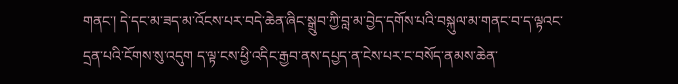གནང་། དེ་དང་མ་ཟད་མ་འོངས་པར་བདེ་ཆེན་ཞིང་སྒྲུབ་ཀྱི་བླ་མ་བྱེད་དགོས་པའི་བསྐུལ་མ་གནང་བ་ད་ལྟའང་དྲན་པའི་ངོགས་སུ་འདུག ད་ལྟ་ངས་ཕྱི་འདིང་རྒྱབ་ནས་དཔྱད་ན་ངེས་པར་ང་བསོད་ནམས་ཆེན་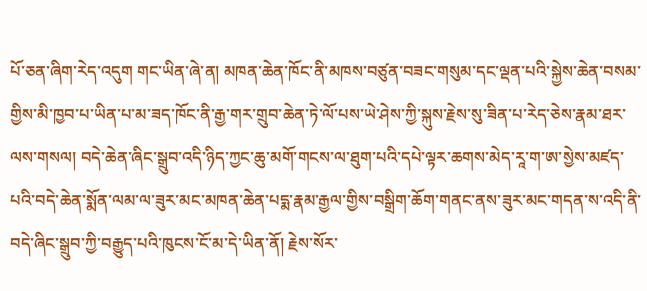པོ་ཅན་ཞིག་རེད་འདུག གང་ཡིན་ཞེ་ན། མཁན་ཆེན་ཁོང་ནི་མཁས་བཙུན་བཟང་གསུམ་དང་ལྡན་པའི་སྐྱེས་ཆེན་བསམ་གྱིས་མི་ཁྱབ་པ་ཡིན་པ་མ་ཟད་ཁོང་ནི་རྒྱ་གར་གྲུབ་ཆེན་ཏེ་ལོ་པས་ཡེ་ཤེས་ཀྱི་སྐུས་རྗེས་སུ་ཟིན་པ་རེད་ཅེས་རྣམ་ཐར་ལས་གསལ། བདེ་ཆེན་ཞིང་སྒྲུབ་འདི་ཉིད་ཀྱང་ཆུ་མགོ་གངས་ལ་ཐུག་པའི་དཔེ་ལྟར་ཆགས་མེད་རཱ་ག་ཨ་སྱེས་མཛད་པའི་བདེ་ཆེན་སྨོན་ལམ་ལ་ཟུར་མང་མཁན་ཆེན་པདྨ་རྣམ་རྒྱལ་གྱིས་བསྒྲིག་ཆོག་གནང་ནས་ཟུར་མང་གདན་ས་འདི་ནི་བདེ་ཞིང་སྒྲུབ་ཀྱི་བརྒྱུད་པའི་ཁུངས་ངོ་མ་དེ་ཡིན་ནོ། རྗེས་སོར་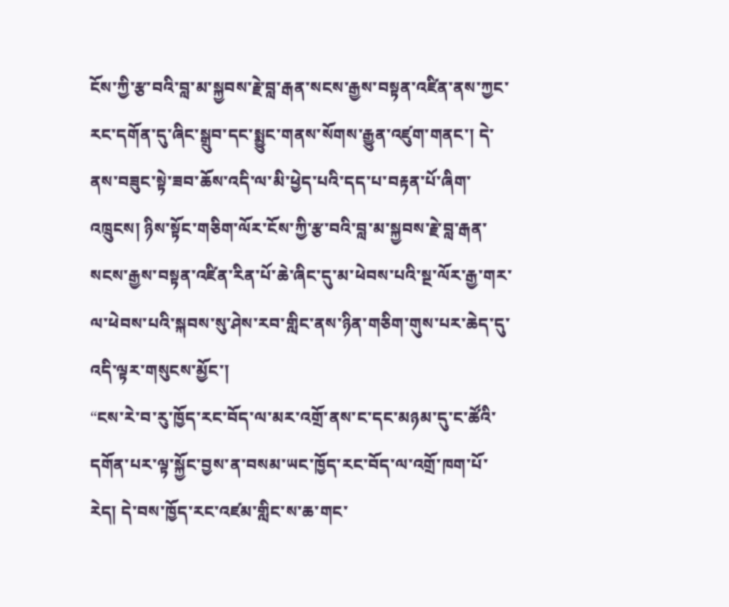ངོས་ཀྱི་རྩ་བའི་བླ་མ་སྐྱབས་རྗེ་བླ་རྒན་སངས་རྒྱས་བསྟན་འཛིན་ནས་ཀྱང་རང་དགོན་དུ་ཞིང་སྒྲུབ་དང་སྨྱུང་གནས་སོགས་རྒྱུན་འཛུག་གནང་། དེ་ནས་བཟུང་སྟེ་ཟབ་ཆོས་འདི་ལ་མི་ཕྱེད་པའི་དད་པ་བརྟན་པོ་ཞིག་འཁྲུངས། ཉིས་སྟོང་གཅིག་ལོར་ངོས་ཀྱི་རྩ་བའི་བླ་མ་སྐྱབས་རྗེ་བླ་རྒན་སངས་རྒྱས་བསྟན་འཛིན་རིན་པོ་ཆེ་ཞིང་དུ་མ་ཕེབས་པའི་སྔ་ལོར་རྒྱ་གར་ལ་ཕེབས་པའི་སྐབས་སུ་ཤེས་རབ་གླིང་ནས་ཉིན་གཅིག་གུས་པར་ཆེད་དུ་འདི་ལྟར་གསུངས་མྱོང་།
“ངས་རེ་བ་རུ་ཁྱོད་རང་བོད་ལ་མར་འགྲོ་ནས་ང་དང་མཉམ་དུ་ང་ཚོའི་དགོན་པར་ལྟ་སྐྱོང་བྱས་ན་བསམ་ཡང་ཁྱོད་རང་བོད་ལ་འགྲོ་ཁག་པོ་རེད། དེ་བས་ཁྱོད་རང་འཛམ་གླིང་ས་ཆ་གང་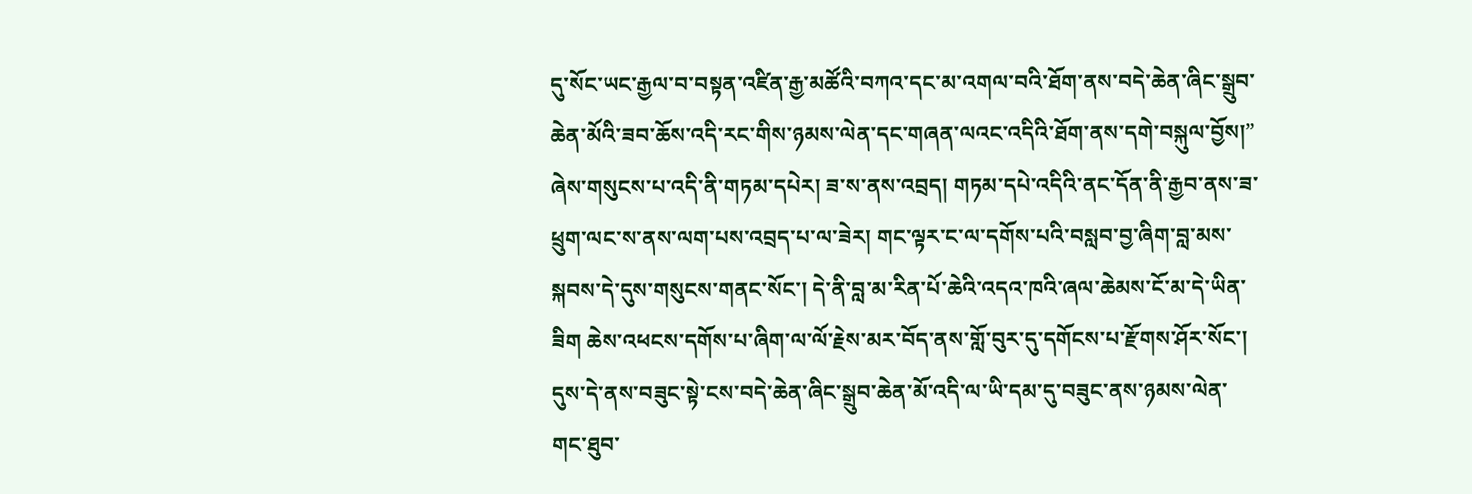དུ་སོང་ཡང་རྒྱལ་བ་བསྟན་འཛིན་རྒྱ་མཚོའི་བཀའ་དང་མ་འགལ་བའི་ཐོག་ནས་བདེ་ཆེན་ཞིང་སྒྲུབ་ཆེན་མོའི་ཟབ་ཆོས་འདི་རང་གིས་ཉམས་ལེན་དང་གཞན་ལའང་འདིའི་ཐོག་ནས་དགེ་བསྐུལ་བྱོས།”
ཞེས་གསུངས་པ་འདི་ནི་གཏམ་དཔེར། ཟ་ས་ནས་འབྲད། གཏམ་དཔེ་འདིའི་ནང་དོན་ནི་རྒྱབ་ནས་ཟ་ཕྲུག་ལང་ས་ནས་ལག་པས་འབྲད་པ་ལ་ཟེར། གང་ལྟར་ང་ལ་དགོས་པའི་བསླབ་བྱ་ཞིག་བླ་མས་སྐབས་དེ་དུས་གསུངས་གནང་སོང་། དེ་ནི་བླ་མ་རིན་པོ་ཆེའི་འདའ་ཁའི་ཞལ་ཆེམས་ངོ་མ་དེ་ཡིན་ཟིག ཆེས་འཕངས་དགོས་པ་ཞིག་ལ་ལོ་རྗེས་མར་བོད་ནས་གློ་བུར་དུ་དགོངས་པ་རྫོགས་ཤོར་སོང་།
དུས་དེ་ནས་བཟུང་སྟེ་ངས་བདེ་ཆེན་ཞིང་སྒྲུབ་ཆེན་མོ་འདི་ལ་ཡི་དམ་དུ་བཟུང་ནས་ཉམས་ལེན་གང་ཐུབ་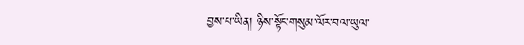བྱས་པ་ཡིན། ཉིས་སྟོང་གསུམ་ལོར་བལ་ཡུལ་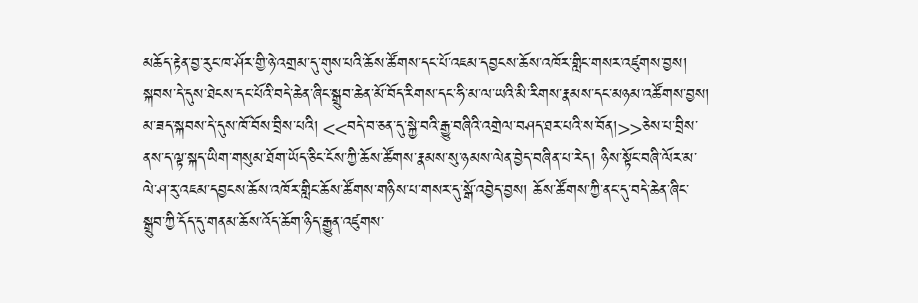མཆོད་རྟེན་བྱ་རུང་ཁ་ཤོར་གྱི་ཉེ་འགྲམ་དུ་གུས་པའི་ཆོས་ཚོགས་དང་པོ་འཇམ་དབྱངས་ཆོས་འཁོར་གླིང་གསར་འཛུགས་བྱས། སྐབས་དེ་དུས་ཐེངས་དང་པོའི་བདེ་ཆེན་ཞིང་སྒྲུབ་ཆེན་མོ་བོད་རིགས་དང་ཧི་མ་ལ་ཡའི་མི་རིགས་རྣམས་དང་མཉམ་འཚོགས་བྱས། མ་ཟད་སྐབས་དེ་དུས་ཁོ་བོས་བྲིས་པའི། <<བདེ་བ་ཅན་དུ་སྐྱེ་བའི་རྒྱུ་བཞིའི་འགྲེལ་བཤད་ཐར་པའི་ས་བོན།>>ཅེས་པ་བྲིས་ནས་ད་ལྟ་སྐད་ཡིག་གསུམ་ཐོག་ཡོད་ཅིང་ངོས་ཀྱི་ཆོས་ཚོགས་རྣམས་སུ་ཉམས་ལེན་བྱེད་བཞིན་པ་རེད། ཉིས་སྟོང་བཞི་ལོར་མ་ལེ་ཤ་རུ་འཇམ་དབྱངས་ཆོས་འཁོར་གླིང་ཆོས་ཚོགས་གཉིས་པ་གསར་དུ་སྒོ་འབྱེད་བྱས། ཆོས་ཚོགས་ཀྱི་ནང་དུ་བདེ་ཆེན་ཞིང་སྒྲུབ་ཀྱི་དོད་དུ་གནམ་ཆོས་འོད་ཆོག་ཉིད་རྒྱུན་འཛུགས་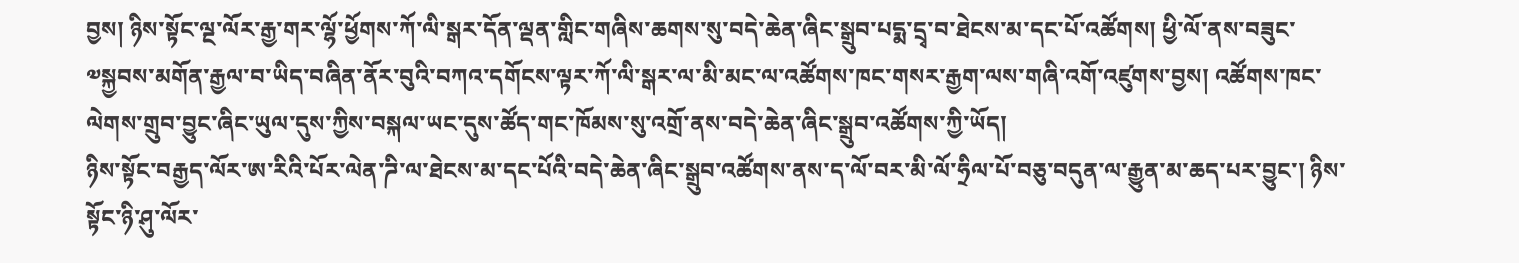བྱས། ཉིས་སྟོང་ལྔ་ལོར་རྒྱ་གར་ལྷོ་ཕྱོགས་ཀོ་ལི་སྒར་དོན་ལྡན་གླིང་གཞིས་ཆགས་སུ་བདེ་ཆེན་ཞིང་སྒྲུབ་པདྨ་དྲྭ་བ་ཐེངས་མ་དང་པོ་འཚོགས། ཕྱི་ལོ་ནས་བཟུང་༧སྐྱབས་མགོན་རྒྱལ་བ་ཡིད་བཞིན་ནོར་བུའི་བཀའ་དགོངས་ལྟར་ཀོ་ལི་སྒར་ལ་མི་མང་ལ་འཚོགས་ཁང་གསར་རྒྱག་ལས་གཞི་འགོ་འཛུགས་བྱས། འཚོགས་ཁང་ལེགས་གྲུབ་བྱུང་ཞིང་ཡུལ་དུས་ཀྱིས་བསྐལ་ཡང་དུས་ཚོད་གང་ཁོམས་སུ་འགྲོ་ནས་བདེ་ཆེན་ཞིང་སྒྲུབ་འཚོགས་ཀྱི་ཡོད།
ཉིས་སྟོང་བརྒྱད་ལོར་ཨ་རིའི་པོར་ལེན་ཌི་ལ་ཐེངས་མ་དང་པོའི་བདེ་ཆེན་ཞིང་སྒྲུབ་འཚོགས་ནས་ད་ལོ་བར་མི་ལོ་ཧྲིལ་པོ་བཅུ་བདུན་ལ་རྒྱུན་མ་ཆད་པར་བྱུང་། ཉིས་སྟོང་ཉི་ཤུ་ལོར་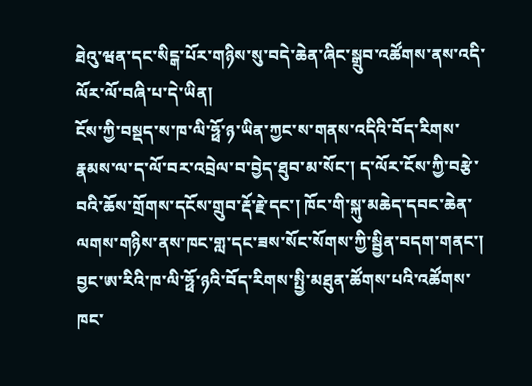ཐེའུ་ཝན་དང་སིངྒ་པོར་གཉིས་སུ་བདེ་ཆེན་ཞིང་སྒྲུབ་འཚོགས་ནས་འདི་ལོར་ལོ་བཞི་པ་དེ་ཡིན།
ངོས་ཀྱི་བསྡད་ས་ཁ་ལི་ཧྥོ་ཉ་ཡིན་ཀྱང་ས་གནས་འདིའི་བོད་རིགས་རྣམས་ལ་ད་ལོ་བར་འབྲེལ་བ་བྱེད་ཐུབ་མ་སོང་། ད་ལོར་ངོས་ཀྱི་བརྩེ་བའི་ཆོས་གྲོགས་དངོས་གྲུབ་རྡོ་རྗེ་དང་། ཁོང་གི་སྐུ་མཆེད་དབང་ཆེན་ལགས་གཉིས་ནས་ཁང་གླ་དང་ཟས་སོང་སོགས་ཀྱི་སྦྱིན་བདག་གནང་། བྱང་ཨ་རིའི་ཁ་ལི་ཧྥོ་ཉའི་བོད་རིགས་སྤྱི་མཐུན་ཚོགས་པའི་འཚོགས་ཁང་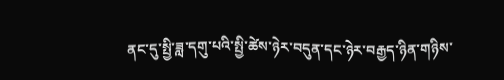ནང་དུ་སྤྱི་ཟླ་དགུ་པའི་སྤྱི་ཚེས་ཉེར་བདུན་དང་ཉེར་བརྒྱད་ཉིན་གཉིས་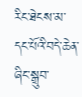རིང་ཐེངས་མ་དང་པོའི་བདེ་ཆེན་ཞིང་སྒྲུབ་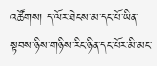འཚོགས། ད་ལོར་ཐེངས་མ་དང་པོ་ཡིན་སྟབས་ཉིས་གཉིས་རིང་ཉིན་དང་པོར་མི་མང་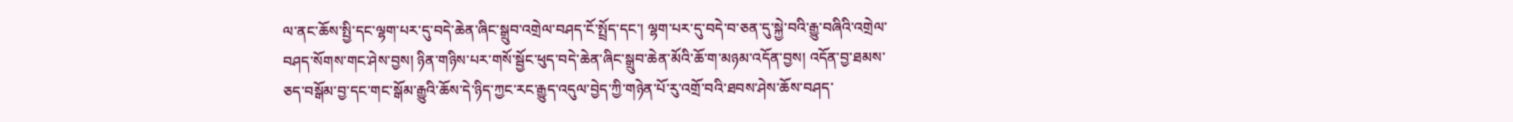ལ་ནང་ཆོས་སྤྱི་དང་ལྷག་པར་དུ་བདེ་ཆེན་ཞིང་སྒྲུབ་འགྲེལ་བཤད་ངོ་སྤྲོད་དང་། ལྷག་པར་དུ་བདེ་བ་ཅན་དུ་སྐྱེ་བའི་རྒྱུ་བཞིའི་འགྲེལ་བཤད་སོགས་གང་ཤེས་བྱས། ཉིན་གཉིས་པར་གསོ་སྦྱོང་ཕུད་བདེ་ཆེན་ཞིང་སྒྲུབ་ཆེན་མོའི་ཆོ་ག་མཉམ་འདོན་བྱས། འདོན་བྱ་ཐམས་ཅད་བསྒོམ་བྱ་དང་གང་སྒོམ་རྒྱུའི་ཆོས་དེ་ཉིད་ཀྱང་རང་རྒྱུད་འདུལ་བྱེད་ཀྱི་གཉེན་པོ་རུ་འགྲོ་བའི་ཐབས་ཤེས་ཆོས་བཤད་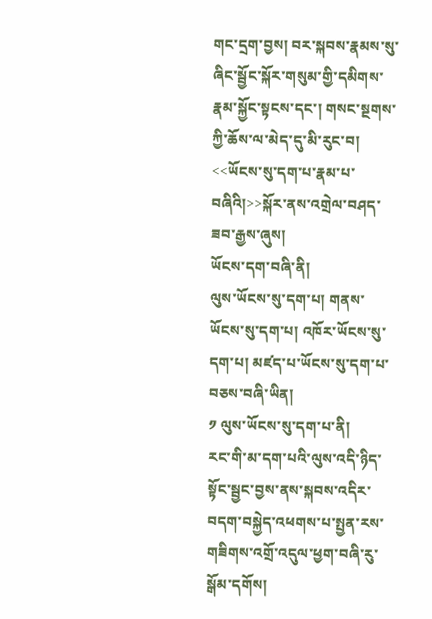གང་དྲག་བྱས། བར་སྐབས་རྣམས་སུ་ཞིང་སྦྱོང་སྐོར་གསུམ་གྱི་དམིགས་རྣམ་སྐྱོང་སྟངས་དང་། གསང་སྔགས་ཀྱི་ཆོས་ལ་མེད་དུ་མི་རུང་བ། <<ཡོངས་སུ་དག་པ་རྣམ་པ་བཞིའི།>>སྐོར་ནས་འགྲེལ་བཤད་ཟབ་རྒྱས་ཞུས།
ཡོངས་དག་བཞི་ནི།
ལུས་ཡོངས་སུ་དག་པ། གནས་ཡོངས་སུ་དག་པ། འཁོར་ཡོངས་སུ་དག་པ། མཛད་པ་ཡོངས་སུ་དག་པ་བཅས་བཞི་ཡིན།
༡ ལུས་ཡོངས་སུ་དག་པ་ནི།
རང་གི་མ་དག་པའི་ལུས་འདི་ཉིད་སྟོང་སྦྱང་བྱས་ནས་སྐབས་འདིར་བདག་བསྐྱེད་འཕགས་པ་སྤྱན་རས་གཟིགས་འགྲོ་འདུལ་ཕྱག་བཞི་རུ་སྒོམ་དགོས།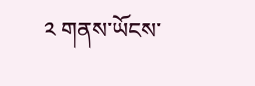༢ གནས་ཡོངས་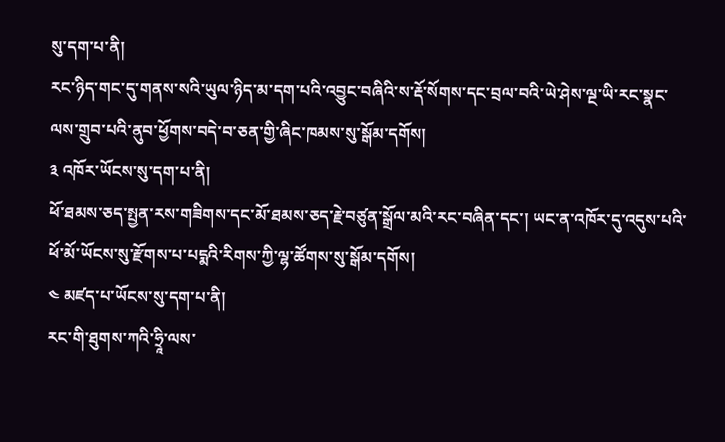སུ་དག་པ་ནི།
རང་ཉིད་གང་དུ་གནས་སའི་ཡུལ་ཉིད་མ་དག་པའི་འབྱུང་བཞིའི་ས་རྡོ་སོགས་དང་བྲལ་བའི་ཡེ་ཤེས་ལྔ་ཡི་རང་སྣང་ལས་གྲུབ་པའི་ནུབ་ཕྱོགས་བདེ་བ་ཅན་གྱི་ཞིང་ཁམས་སུ་སྒོམ་དགོས།
༣ འཁོར་ཡོངས་སུ་དག་པ་ནི།
ཕོ་ཐམས་ཅད་སྤྱན་རས་གཟིགས་དང་མོ་ཐམས་ཅད་རྗེ་བཙུན་སྒྲོལ་མའི་རང་བཞིན་དང་། ཡང་ན་འཁོར་དུ་འདུས་པའི་ཕོ་མོ་ཡོངས་སུ་རྫོགས་པ་པདྨའི་རིགས་ཀྱི་ལྷ་ཚོགས་སུ་སྒོམ་དགོས།
༤ མཛད་པ་ཡོངས་སུ་དག་པ་ནི།
རང་གི་ཐུགས་ཀའི་ཧྲཱི་ལས་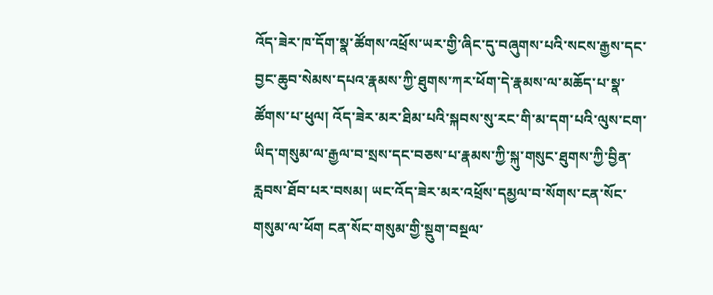འོད་ཟེར་ཁ་དོག་སྣ་ཚོགས་འཕྲོས་ཡར་གྱི་ཞིང་དུ་བཞུགས་པའི་སངས་རྒྱས་དང་བྱང་ཆུབ་སེམས་དཔའ་རྣམས་ཀྱི་ཐུགས་ཀར་ཕོག་དེ་རྣམས་ལ་མཆོད་པ་སྣ་ཚོགས་པ་ཕུལ། འོད་ཟེར་མར་ཐིམ་པའི་སྐབས་སུ་རང་གི་མ་དག་པའི་ལུས་ངག་ཡིད་གསུམ་ལ་རྒྱལ་བ་སྲས་དང་བཅས་པ་རྣམས་ཀྱི་སྐུ་གསུང་ཐུགས་ཀྱི་བྱིན་རླབས་ཐོབ་པར་བསམ། ཡང་འོད་ཟེར་མར་འཕྲོས་དམྱལ་བ་སོགས་ངན་སོང་གསུམ་ལ་ཕོག ངན་སོང་གསུམ་གྱི་སྡུག་བསྔལ་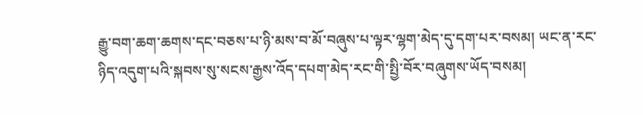རྒྱུ་བག་ཆག་ཆགས་དང་བཅས་པ་ཉི་མས་བ་མོ་བཞུས་པ་ལྟར་ལྷག་མེད་དུ་དག་པར་བསམ། ཡང་ན་རང་ཉིད་འདུག་པའི་སྐབས་སུ་སངས་རྒྱས་འོད་དཔག་མེད་རང་གི་སྤྱི་བོར་བཞུགས་ཡོད་བསམ།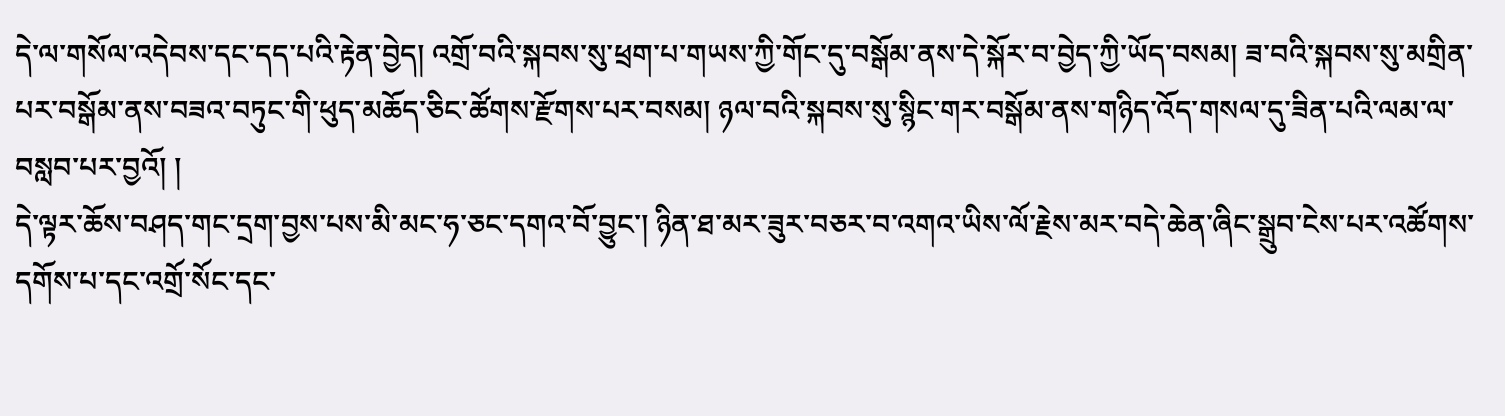དེ་ལ་གསོལ་འདེབས་དང་དད་པའི་རྟེན་བྱེད། འགྲོ་བའི་སྐབས་སུ་ཕྲག་པ་གཡས་ཀྱི་གོང་དུ་བསྒོམ་ནས་དེ་སྐོར་བ་བྱེད་ཀྱི་ཡོད་བསམ། ཟ་བའི་སྐབས་སུ་མགྲིན་པར་བསྒོམ་ནས་བཟའ་བཏུང་གི་ཕུད་མཆོད་ཅིང་ཚོགས་རྫོགས་པར་བསམ། ཉལ་བའི་སྐབས་སུ་སྙིང་གར་བསྒོམ་ནས་གཉིད་འོད་གསལ་དུ་ཟིན་པའི་ལམ་ལ་བསླབ་པར་བྱའོ། །
དེ་ལྟར་ཆོས་བཤད་གང་དྲག་བྱས་པས་མི་མང་ཧ་ཅང་དགའ་བོ་བྱུང་། ཉིན་ཐ་མར་ཟུར་བཅར་བ་འགའ་ཡིས་ལོ་རྗེས་མར་བདེ་ཆེན་ཞིང་སྒྲུབ་ངེས་པར་འཚོགས་དགོས་པ་དང་འགྲོ་སོང་དང་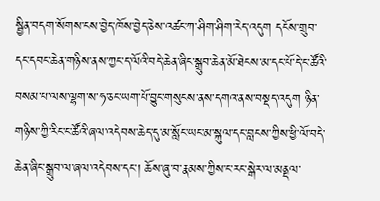སྦྱིན་བདག་སོགས་ངས་བྱེད་ཁོས་བྱེད་ཅེས་འཚང་ཀ་ཤིག་ཤིག་རེད་འདུག དངོས་གྲུབ་དང་དབང་ཆེན་གཉིས་ནས་ཀྱང་ད་ལོའི་བདེ་ཆེན་ཞིང་སྒྲུབ་ཆེན་མོ་ཐེངས་མ་དང་པོ་དེ་ང་ཚོའི་བསམ་པ་ལས་ལྷག་ས་ཧ་ཅང་ཡག་པོ་བྱུང་གསུངས་ནས་དགའ་ནས་བསྡད་འདུག ཉིན་གཉིས་ཀྱི་རིང་ང་ཚོའི་ཞལ་འདེབས་ཆེད་དུ་མ་སློང་ཡང་མ་སྐུལ་དང་བླངས་ཀྱིས་ཕྱི་ལོ་བདེ་ཆེན་ཞིང་སྒྲུབ་ལ་ཞལ་འདེབས་དང་། ཆོས་ཞུ་བ་རྣམས་ཀྱིས་ང་རང་སྒེར་ལ་མནྡལ་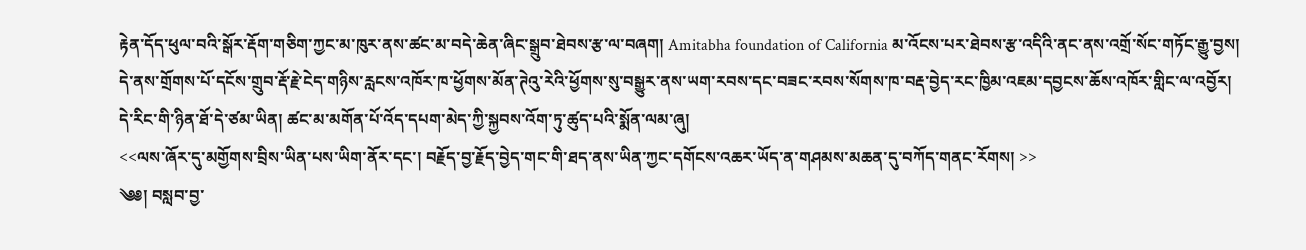རྟེན་དོད་ཕུལ་བའི་སྒོར་རྡོག་གཅིག་ཀྱང་མ་ཁུར་ནས་ཚང་མ་བདེ་ཆེན་ཞིང་སྒྲུབ་ཐེབས་རྩ་ལ་བཞག། Amitabha foundation of California མ་འོངས་པར་ཐེབས་རྩ་འདིའི་ནང་ནས་འགྲོ་སོང་གཏོང་རྒྱུ་བྱས།
དེ་ནས་གྲོགས་པོ་དངོས་གྲུབ་རྡོ་རྗེ་ངེད་གཉིས་རླངས་འཁོར་ཁ་ཕྱོགས་མོན་ཊེའུ་རེའི་ཕྱོགས་སུ་བསྒྱུར་ནས་ཡག་རབས་དང་བཟང་རབས་སོགས་ཁ་བརྡ་བྱེད་རང་ཁྱིམ་འཇམ་དབྱངས་ཆོས་འཁོར་གླིང་ལ་འབྱོར།
དེ་རིང་གི་ཉིན་ཐོ་དེ་ཙམ་ཡིན། ཚང་མ་མགོན་པོ་འོད་དཔག་མེད་ཀྱི་སྐྱབས་འོག་ཏུ་ཚུད་པའི་སྨོན་ལམ་ཞུ།
<<ལས་ཞོར་དུ་མགྱོགས་བྲིས་ཡིན་པས་ཡིག་ནོར་དང་། བརྗོད་བྱ་རྗོད་བྱེད་གང་གི་ཐད་ནས་ཡིན་ཀྱང་དགོངས་འཆར་ཡོད་ན་གཤམས་མཆན་དུ་བཀོད་གནང་རོགས། >>
༄༅། བསླབ་བྱ་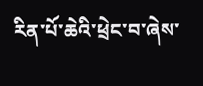རིན་པོ་ཆེའི་ཕྲེང་བ་ཞེས་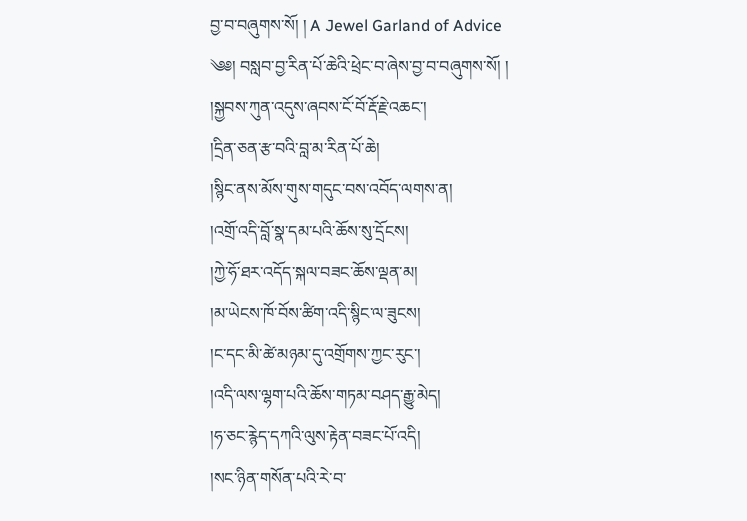བྱ་བ་བཞུགས་སོ། ། A Jewel Garland of Advice
༄༅། བསླབ་བྱ་རིན་པོ་ཆེའི་ཕྲེང་བ་ཞེས་བྱ་བ་བཞུགས་སོ། །
།སྐྱབས་ཀུན་འདུས་ཞབས་ངོ་བོ་རྡོ་རྗེ་འཆང་།
།དྲིན་ཅན་རྩ་བའི་བླ་མ་རིན་པོ་ཆེ།
།སྙིང་ནས་མོས་གུས་གདུང་བས་འབོད་ལགས་ན།
།འགྲོ་འདི་བློ་སྣ་དམ་པའི་ཆོས་སུ་དྲོངས།
།ཀྱེ་ཧོ་ཐར་འདོད་སྐལ་བཟང་ཆོས་ལྡན་མ།
།མ་ཡེངས་ཁོ་བོས་ཚིག་འདི་སྙིང་ལ་ཟུངས།
།ང་དང་མི་ཚེ་མཉམ་དུ་འགྲོགས་ཀྱང་རུང་།
།འདི་ལས་ལྷག་པའི་ཆོས་གཏམ་བཤད་རྒྱུ་མེད།
།ཧ་ཅང་རྙེད་དཀའི་ལུས་རྟེན་བཟང་པོ་འདི།
།སང་ཉིན་གསོན་པའི་རེ་བ་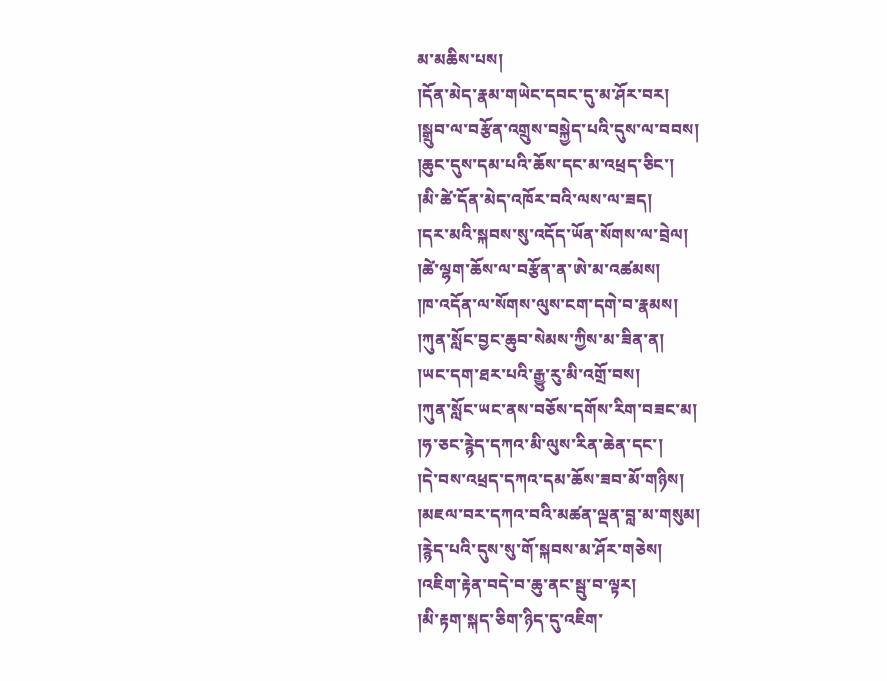མ་མཆིས་པས།
།དོན་མེད་རྣམ་གཡེང་དབང་དུ་མ་ཤོར་བར།
།སྒྲུབ་ལ་བརྩོན་འགྲུས་བསྐྱེད་པའི་དུས་ལ་བབས།
།ཆུང་དུས་དམ་པའི་ཆོས་དང་མ་འཕྲད་ཅིང་།
།མི་ཚེ་དོན་མེད་འཁོར་བའི་ལས་ལ་ཟད།
།དར་མའི་སྐབས་སུ་འདོད་ཡོན་སོགས་ལ་བྲེལ།
།ཚེ་ལྷག་ཆོས་ལ་བརྩོན་ན་ཨེ་མ་འཚམས།
།ཁ་འདོན་ལ་སོགས་ལུས་ངག་དགེ་བ་རྣམས།
།ཀུན་སློང་བྱང་ཆུབ་སེམས་ཀྱིས་མ་ཟིན་ན།
།ཡང་དག་ཐར་པའི་རྒྱུ་རུ་མི་འགྲོ་བས།
།ཀུན་སློང་ཡང་ནས་བཅོས་དགོས་རིག་བཟང་མ།
།ཧ་ཅང་རྙེད་དཀའ་མི་ལུས་རིན་ཆེན་དང་།
།དེ་བས་འཕྲད་དཀའ་དམ་ཆོས་ཟབ་མོ་གཉིས།
།མཇལ་བར་དཀའ་བའི་མཚན་ལྡན་བླ་མ་གསུམ།
།རྙེད་པའི་དུས་སུ་གོ་སྐབས་མ་ཤོར་གཅེས།
།འཇིག་རྟེན་བདེ་བ་ཆུ་ནང་སྦུ་བ་ལྟར།
།མི་རྟག་སྐད་ཅིག་ཉིད་དུ་འཇིག་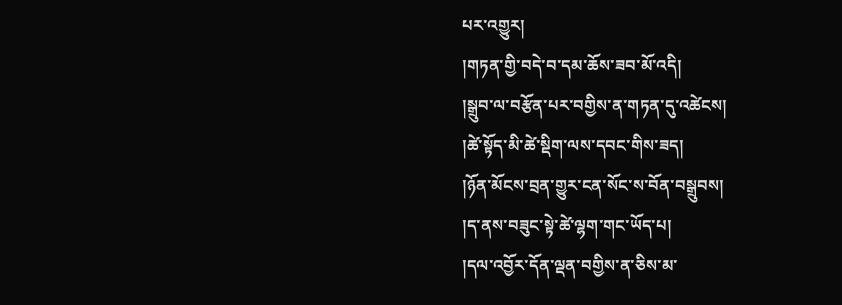པར་འགྱུར།
།གཏན་གྱི་བདེ་བ་དམ་ཆོས་ཟབ་མོ་འདི།
།སྒྲུབ་ལ་བརྩོན་པར་བགྱིས་ན་གཏན་དུ་འཚེངས།
།ཚེ་སྟོད་མི་ཚེ་སྡིག་ལས་དབང་གིས་ཟད།
།ཉོན་མོངས་བྲན་གྱུར་ངན་སོང་ས་བོན་བསྒྲུབས།
།ད་ནས་བཟུང་སྟེ་ཚེ་ལྷག་གང་ཡོད་པ།
།དལ་འབྱོར་དོན་ལྡན་བགྱིས་ན་ཅིས་མ་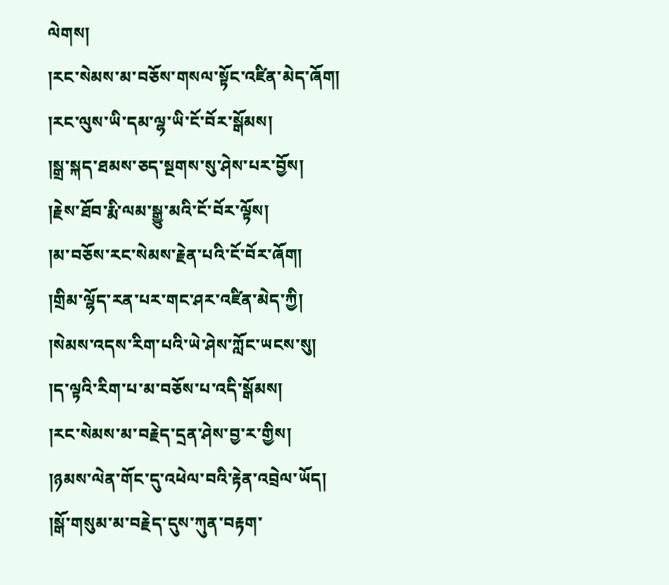ལེགས།
།རང་སེམས་མ་བཅོས་གསལ་སྟོང་འཛིན་མེད་ཞོག།
།རང་ལུས་ཡི་དམ་ལྷ་ཡི་ངོ་བོར་སྒོམས།
།སྒྲ་སྐད་ཐམས་ཅད་སྔགས་སུ་ཤེས་པར་བྱོས།
།རྗེས་ཐོབ་རྨི་ལམ་སྒྱུ་མའི་ངོ་བོར་ལྟོས།
།མ་བཅོས་རང་སེམས་རྗེན་པའི་ངོ་བོར་ཞོག།
།གྲིམ་ལྷོད་རན་པར་གང་ཤར་འཛིན་མེད་ཀྱི།
།སེམས་འདས་རིག་པའི་ཡེ་ཤེས་ཀློང་ཡངས་སུ།
།ད་ལྟའི་རིག་པ་མ་བཅོས་པ་འདི་སྒོམས།
།རང་སེམས་མ་བརྗེད་དྲན་ཤེས་བྱ་ར་གྱིས།
།ཉམས་ལེན་གོང་དུ་འཕེལ་བའི་རྟེན་འབྲེལ་ཡོད།
།སྒོ་གསུམ་མ་བརྗེད་དུས་ཀུན་བརྟག་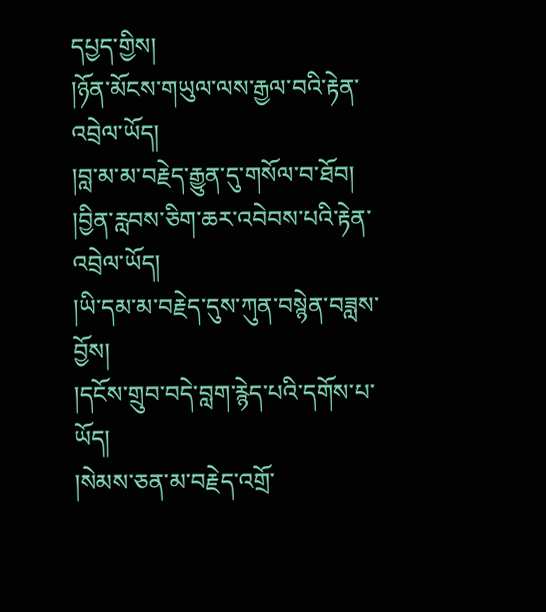དཔྱད་གྱིས།
།ཉོན་མོངས་གཡུལ་ལས་རྒྱལ་བའི་རྟེན་འབྲེལ་ཡོད།
།བླ་མ་མ་བརྗེད་རྒྱུན་དུ་གསོལ་བ་ཐོབ།
།བྱིན་རླབས་ཅིག་ཆར་འབེབས་པའི་རྟེན་འབྲེལ་ཡོད།
།ཡི་དམ་མ་བརྗེད་དུས་ཀུན་བསྙེན་བཟླས་བྱོས།
།དངོས་གྲུབ་བདེ་བླག་རྙེད་པའི་དགོས་པ་ཡོད།
།སེམས་ཅན་མ་བརྗེད་འགྲོ་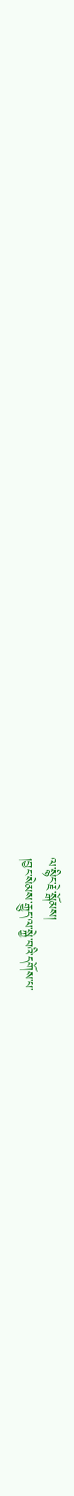ལ་སྙིང་རྗེ་སྒོམས།
།བྱང་སེམས་རྒྱུད་ལ་སྐྱེ་བའི་དགོས་པ་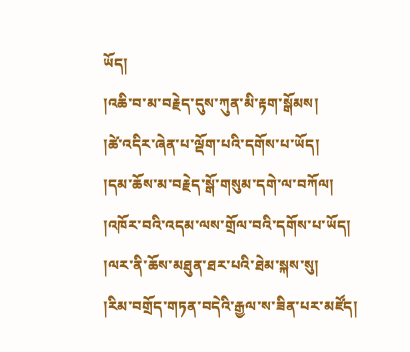ཡོད།
།འཆི་བ་མ་བརྗེད་དུས་ཀུན་མི་རྟག་སྒོམས།
།ཚེ་འདིར་ཞེན་པ་ལྡོག་པའི་དགོས་པ་ཡོད།
།དམ་ཆོས་མ་བརྗེད་སྒོ་གསུམ་དགེ་ལ་བཀོལ།
།འཁོར་བའི་འདམ་ལས་གྲོལ་བའི་དགོས་པ་ཡོད།
།ལར་ནི་ཆོས་མཐུན་ཐར་པའི་ཐེམ་སྐས་སུ།
།རིམ་བགྲོད་གཏན་བདེའི་རྒྱལ་ས་ཟིན་པར་མཛོད།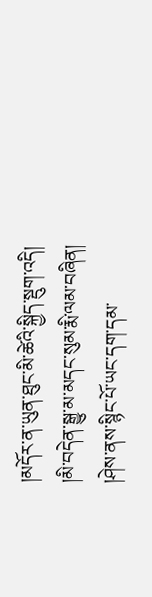།མདོར་ན་ཡུན་ཐུང་མི་ཚེའི་སྐྱིད་སྡུག་འདི།
།མི་བདེན་སྒྱུ་མ་མདང་སུམ་རྨི་ལམ་བཞིན།
།ཤེས་ནས་སྙིང་པོ་ཡང་དག་དམ་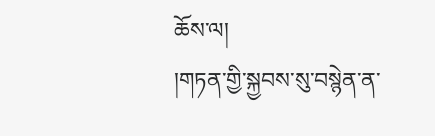ཆོས་ལ།
།གཏན་གྱི་སྐྱབས་སུ་བསྙེན་ན་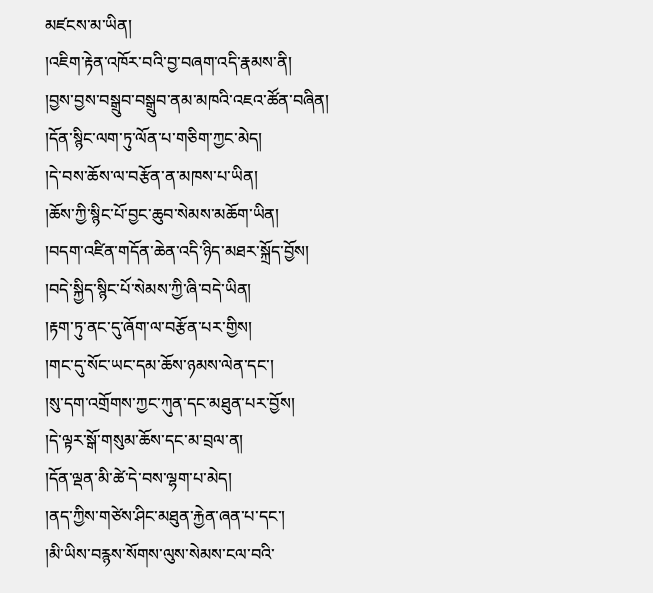མཛངས་མ་ཡིན།
།འཇིག་རྟེན་འཁོར་བའི་བྱ་བཞག་འདི་རྣམས་ནི།
།བྱས་བྱས་བསྒྲུབ་བསྒྲུབ་ནམ་མཁའི་འཇའ་ཚོན་བཞིན།
།དོན་སྙིང་ལག་ཏུ་ལོན་པ་གཅིག་ཀྱང་མེད།
།དེ་བས་ཆོས་ལ་བརྩོན་ན་མཁས་པ་ཡིན།
།ཆོས་ཀྱི་སྙིང་པོ་བྱང་ཆུབ་སེམས་མཆོག་ཡིན།
།བདག་འཛིན་གདོན་ཆེན་འདི་ཉིད་མཐར་སྐྲོད་བྱོས།
།བདེ་སྐྱིད་སྙིང་པོ་སེམས་ཀྱི་ཞི་བདེ་ཡིན།
།རྟག་ཏུ་ནང་དུ་ཞོག་ལ་བརྩོན་པར་གྱིས།
།གང་དུ་སོང་ཡང་དམ་ཆོས་ཉམས་ལེན་དང་།
།སུ་དག་འགྲོགས་ཀྱང་ཀུན་དང་མཐུན་པར་བྱོས།
།དེ་ལྟར་སྒོ་གསུམ་ཆོས་དང་མ་བྲལ་ན།
།དོན་ལྡན་མི་ཚེ་དེ་བས་ལྷག་པ་མེད།
།ནད་ཀྱིས་གཙེས་ཤིང་མཐུན་རྐྱེན་ཞན་པ་དང་།
།མི་ཡིས་བརྙས་སོགས་ལུས་སེམས་ངལ་བའི་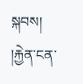སྐབས།
།རྐྱེན་ངན་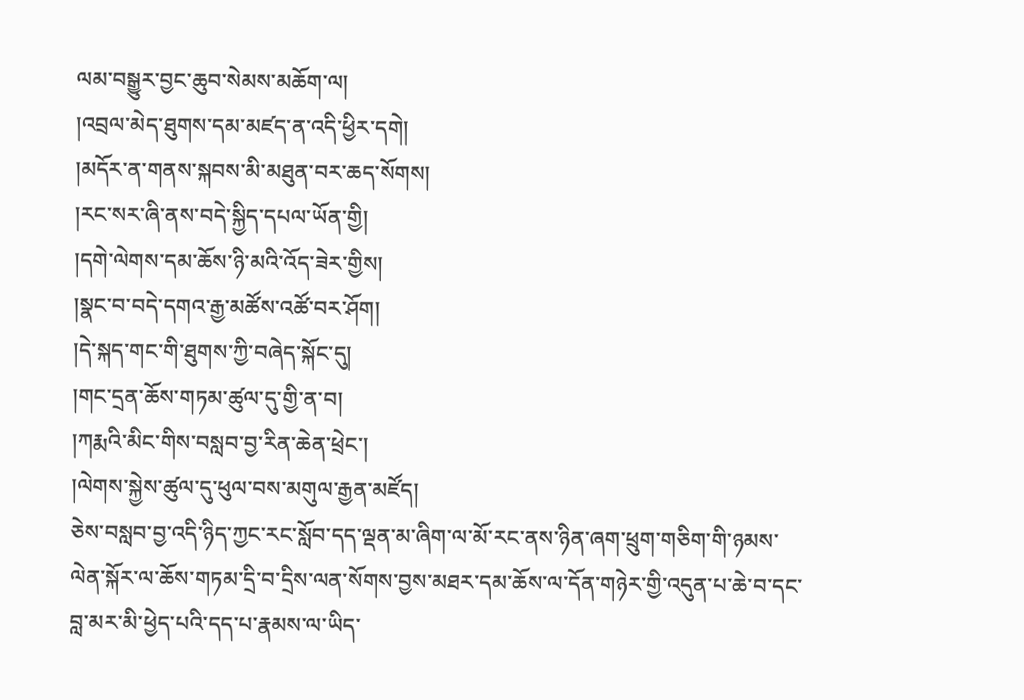ལམ་བསྒྱུར་བྱང་ཆུབ་སེམས་མཆོག་ལ།
།འབྲལ་མེད་ཐུགས་དམ་མཛད་ན་འདི་ཕྱིར་དགེ།
།མདོར་ན་གནས་སྐབས་མི་མཐུན་བར་ཆད་སོགས།
།རང་སར་ཞི་ནས་བདེ་སྐྱིད་དཔལ་ཡོན་གྱི།
།དགེ་ལེགས་དམ་ཆོས་ཉི་མའི་འོད་ཟེར་གྱིས།
།སྣང་བ་བདེ་དགའ་རྒྱ་མཚོས་འཚོ་བར་ཤོག།
།དེ་སྐད་གང་གི་ཐུགས་ཀྱི་བཞེད་སྐོང་དུ།
།གང་དྲན་ཆོས་གཏམ་ཚུལ་དུ་གྱི་ན་བ།
།ཀརྨའི་མིང་གིས་བསླབ་བྱ་རིན་ཆེན་ཕྲེང་།
།ལེགས་སྐྱེས་ཚུལ་དུ་ཕུལ་བས་མགུལ་རྒྱན་མཛོད།
ཅེས་བསླབ་བྱ་འདི་ཉིད་ཀྱང་རང་སློབ་དད་ལྡན་མ་ཞིག་ལ་མོ་རང་ནས་ཉིན་ཞག་ཕྲུག་གཅིག་གི་ཉམས་ལེན་སྐོར་ལ་ཆོས་གཏམ་དྲི་བ་དྲིས་ལན་སོགས་བྱས་མཐར་དམ་ཆོས་ལ་དོན་གཉེར་གྱི་འདུན་པ་ཆེ་བ་དང་བླ་མར་མི་ཕྱེད་པའི་དད་པ་རྣམས་ལ་ཡིད་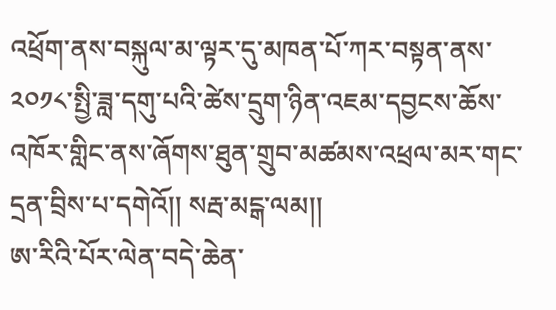འཕྲོག་ནས་བསྐུལ་མ་ལྟར་དུ་མཁན་པོ་ཀར་བསྟན་ནས་༢༠༡༨་སྤྱི་ཟླ་དགུ་པའི་ཚེས་དྲུག་ཉིན་འཇམ་དབྱངས་ཆོས་འཁོར་གླིང་ནས་ཞོགས་ཐུན་གྲུབ་མཚམས་འཕྲལ་མར་གང་དྲན་བྲིས་པ་དགེའོ།། སརྦ་མངྒ་ལམ།།
ཨ་རིའི་པོར་ལེན་བདེ་ཆེན་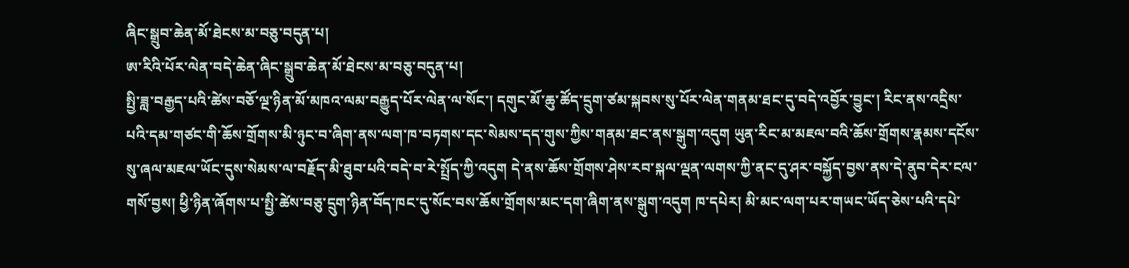ཞིང་སྒྲུབ་ཆེན་མོ་ཐེངས་མ་བཅུ་བདུན་པ།
ཨ་རིའི་པོར་ལེན་བདེ་ཆེན་ཞིང་སྒྲུབ་ཆེན་མོ་ཐེངས་མ་བཅུ་བདུན་པ།
སྤྱི་ཟླ་བརྒྱད་པའི་ཚེས་བཅོ་ལྔ་ཉིན་མོ་མཁའ་ལམ་བརྒྱུད་པོར་ལེན་ལ་སོང་། དགུང་མོ་ཆུ་ཚོད་དྲུག་ཙམ་སྐབས་སུ་པོར་ལེན་གནམ་ཐང་དུ་བདེ་འབྱོར་བྱུང་། རིང་ནས་འདྲིས་པའི་དམ་གཙང་གི་ཆོས་གྲོགས་མི་ཉུང་བ་ཞིག་ནས་ལག་ཁ་བཏགས་དང་སེམས་དད་གུས་ཀྱིས་གནམ་ཐང་ནས་སྒུག་འདུག ཡུན་རིང་མ་མཇལ་བའི་ཆོས་གྲོགས་རྣམས་དངོས་སུ་ཞལ་མཇལ་ཡོང་དུས་སེམས་ལ་བརྗོད་མི་ཐུབ་པའི་བདེ་བ་རེ་སྤྲོད་ཀྱི་འདུག དེ་ནས་ཆོས་གྲོགས་ཤེས་རབ་སྐལ་ལྡན་ལགས་ཀྱི་ནང་དུ་ཤར་བསྐྱོད་བྱས་ནས་དེ་ནུབ་དེར་ངལ་གསོ་བྱས། ཕྱི་ཉིན་ཞོགས་པ་སྤྱི་ཚེས་བཅུ་དྲུག་ཉིན་བོད་ཁང་དུ་སོང་བས་ཆོས་གྲོགས་མང་དག་ཞིག་ནས་སྒུག་འདུག ཁ་དཔེར། མི་མང་ལག་པར་གཡང་ཡོད་ཅེས་པའི་དཔེ་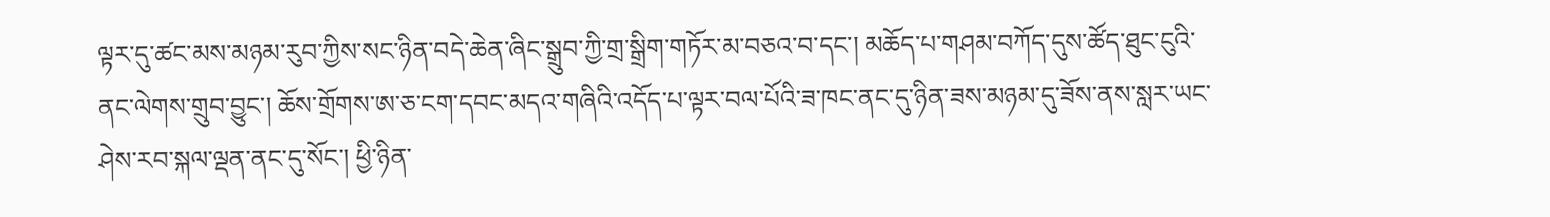ལྟར་དུ་ཚང་མས་མཉམ་རུབ་ཀྱིས་སང་ཉིན་བདེ་ཆེན་ཞིང་སྒྲུབ་ཀྱི་གྲ་སྒྲིག་གཏོར་མ་བཅའ་བ་དང་། མཆོད་པ་གཤམ་བཀོད་དུས་ཚོད་ཐུང་ངུའི་ནང་ལེགས་གྲུབ་བྱུང་། ཆོས་གྲོགས་ཨ་ཅ་ངག་དབང་མདའ་གཞིའི་འདོད་པ་ལྟར་བལ་པོའི་ཟ་ཁང་ནང་དུ་ཉིན་ཟས་མཉམ་དུ་ཟོས་ནས་སླར་ཡང་ཤེས་རབ་སྐལ་ལྡན་ནང་དུ་སོང་། ཕྱི་ཉིན་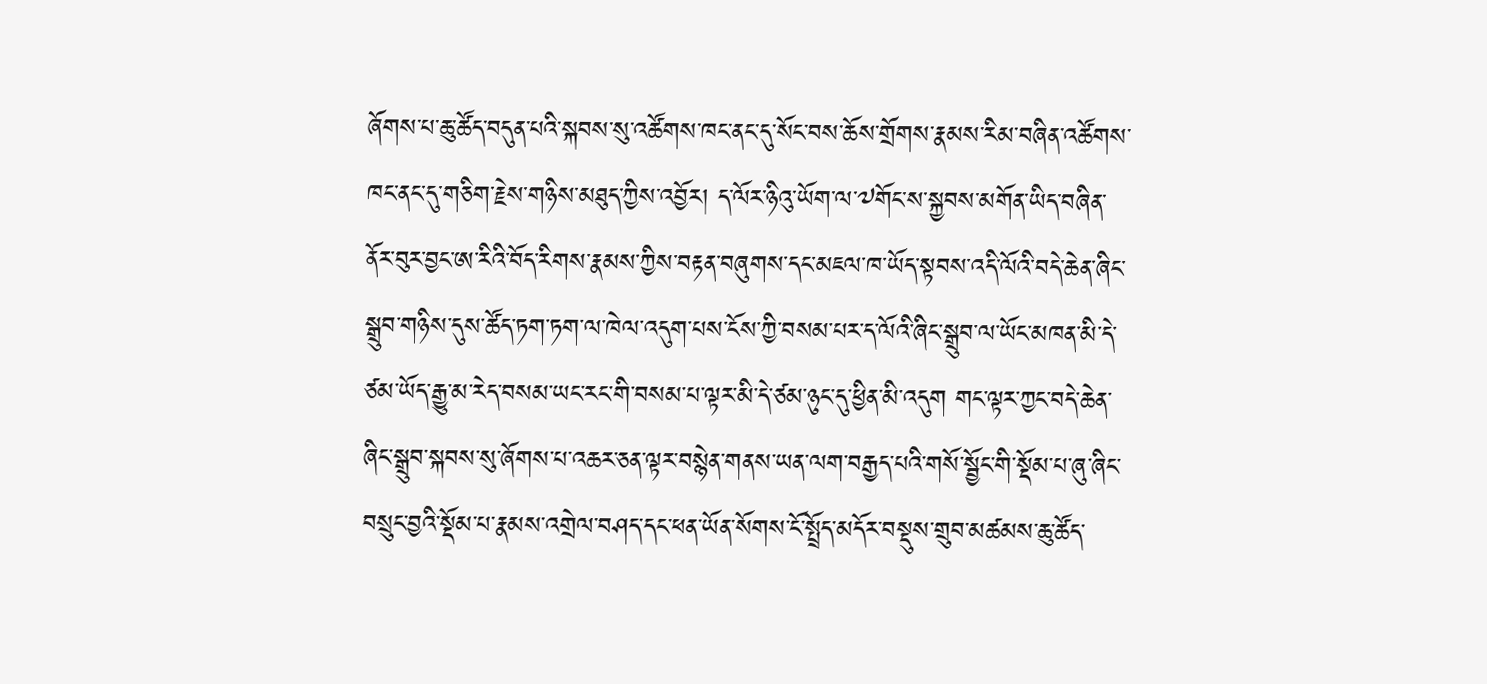ཞོགས་པ་ཆུ་ཚོད་བདུན་པའི་སྐབས་སུ་འཚོགས་ཁང་ནང་དུ་སོང་བས་ཆོས་གྲོགས་རྣམས་རིམ་བཞིན་འཚོགས་ཁང་ནང་དུ་གཅིག་རྗེས་གཉིས་མཐུད་ཀྱིས་འབྱོར། ད་ལོར་ཉིའུ་ཡོག་ལ་༧གོང་ས་སྐྱབས་མགོན་ཡིད་བཞིན་ནོར་བུར་བྱང་ཨ་རིའི་བོད་རིགས་རྣམས་ཀྱིས་བརྟན་བཞུགས་དང་མཇལ་ཁ་ཡོད་སྟབས་འདི་ལོའི་བདེ་ཆེན་ཞིང་སྒྲུབ་གཉིས་དུས་ཚོད་ཏག་ཏག་ལ་ཁེལ་འདུག་པས་ངོས་ཀྱི་བསམ་པར་ད་ལོའི་ཞིང་སྒྲུབ་ལ་ཡོང་མཁན་མི་དེ་ཙམ་ཡོད་རྒྱུ་མ་རེད་བསམ་ཡང་རང་གི་བསམ་པ་ལྟར་མི་དེ་ཙམ་ཉུང་དུ་ཕྱིན་མི་འདུག གང་ལྟར་ཀྱང་བདེ་ཆེན་ཞིང་སྒྲུབ་སྐབས་སུ་ཞོགས་པ་འཆར་ཅན་ལྟར་བསྙེན་གནས་ཡན་ལག་བརྒྱད་པའི་གསོ་སྦྱོང་གི་སྡོམ་པ་ཞུ་ཞིང་བསྲུང་བྱའི་སྡོམ་པ་རྣམས་འགྲེལ་བཤད་དང་ཕན་ཡོན་སོགས་ངོ་སྤྲོད་མདོར་བསྡུས་གྲུབ་མཚམས་ཆུ་ཚོད་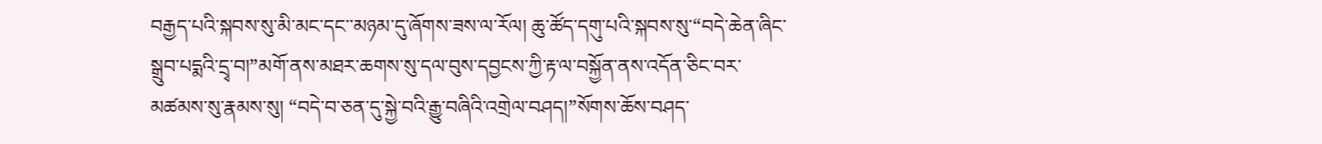བརྒྱད་པའི་སྐབས་སུ་མི་མང་དང་་མཉམ་དུ་ཞོགས་ཟས་ལ་རོལ། ཆུ་ཚོད་དགུ་པའི་སྐབས་སུ་“བདེ་ཆེན་ཞིང་སྒྲུབ་པདྨའི་དྲྭ་བ།”མགོ་ནས་མཐར་ཆགས་སུ་དལ་བུས་དབྱངས་ཀྱི་རྟ་ལ་བསྐྱོན་ནས་འདོན་ཅིང་བར་མཚམས་སུ་རྣམས་སུ། “བདེ་བ་ཅན་དུ་སྐྱེ་བའི་རྒྱུ་བཞིའི་འགྲེལ་བཤད།”སོགས་ཆོས་བཤད་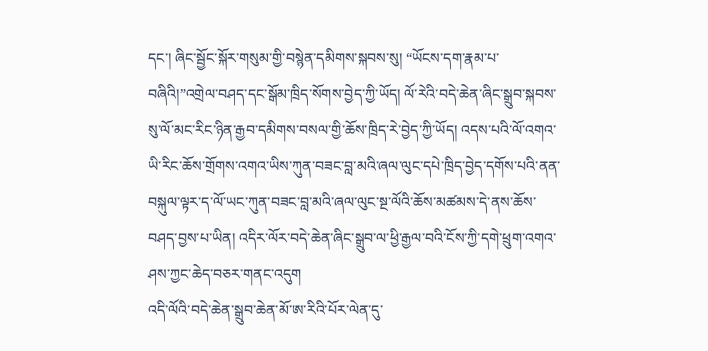དང་། ཞིང་སྦྱོང་སྐོར་གསུམ་གྱི་བསྙེན་དམིགས་སྐབས་སུ། “ཡོངས་དག་རྣམ་པ་བཞིའི།”འགྲེལ་བཤད་དང་སྒོམ་ཁྲིད་སོགས་བྱེད་ཀྱི་ཡོད། ལོ་རེའི་བདེ་ཆེན་ཞིང་སྒྲུབ་སྐབས་སུ་ལོ་མང་རིང་ཉིན་རྒྱབ་དམིགས་བསལ་གྱི་ཆོས་ཁྲིད་རེ་བྱེད་ཀྱི་ཡོད། འདས་པའི་ལོ་འགའ་ཡི་རིང་ཆོས་གྲོགས་འགའ་ཡིས་ཀུན་བཟང་བླ་མའི་ཞལ་ལུང་དཔེ་ཁྲིད་བྱེད་དགོས་པའི་ནན་བསྐུལ་ལྟར་ད་ལོ་ཡང་ཀུན་བཟང་བླ་མའི་ཞལ་ལུང་སྔ་ལོའི་ཆོས་མཚམས་དེ་ནས་ཆོས་བཤད་བྱས་པ་ཡིན། འདིར་ལོར་བདེ་ཆེན་ཞིང་སྒྲུབ་ལ་ཕྱི་རྒྱལ་བའི་ངོས་ཀྱི་དགེ་ཕྲུག་འགའ་ཤས་ཀྱང་ཆེད་བཅར་གནང་འདུག
འདི་ལོའི་བདེ་ཆེན་སྒྲུབ་ཆེན་མོ་ཨ་རིའི་པོར་ལེན་དུ་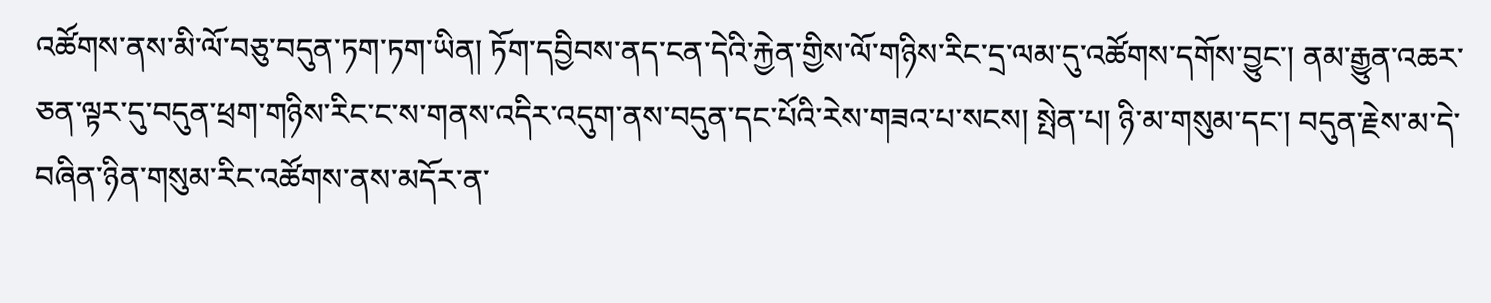འཚོགས་ནས་མི་ལོ་བཅུ་བདུན་ཏག་ཏག་ཡིན། ཏོག་དབྱིབས་ནད་ངན་དེའི་རྐྱེན་གྱིས་ལོ་གཉིས་རིང་དྲ་ལམ་དུ་འཚོགས་དགོས་བྱུང་། ནམ་རྒྱུན་འཆར་ཅན་ལྟར་དུ་བདུན་ཕྲག་གཉིས་རིང་ང་ས་གནས་འདིར་འདུག་ནས་བདུན་དང་པོའི་རེས་གཟའ་པ་སངས། སྤེན་པ། ཉི་མ་གསུམ་དང་། བདུན་རྗེས་མ་དེ་བཞིན་ཉིན་གསུམ་རིང་འཚོགས་ནས་མདོར་ན་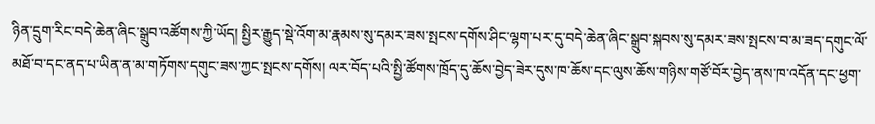ཉིན་དྲུག་རིང་བདེ་ཆེན་ཞིང་སྒྲུབ་འཚོགས་ཀྱི་ཡོད། སྤྱིར་རྒྱུད་སྡེ་འོག་མ་རྣམས་སུ་དམར་ཟས་སྤངས་དགོས་ཤིང་ལྷག་པར་དུ་བདེ་ཆེན་ཞིང་སྒྲུབ་སྐབས་སུ་དམར་ཟས་སྤངས་བ་མ་ཟད་དགུང་ལོ་མཐོ་བ་དང་ནད་པ་ཡིན་ན་མ་གཏོགས་དགུང་ཟས་ཀྱང་སྤངས་དགོས། ལར་བོད་པའི་སྤྱི་ཚོགས་ཁྲོད་དུ་ཆོས་བྱེད་ཟེར་དུས་ཁ་ཆོས་དང་ལུས་ཆོས་གཉིས་གཙོ་བོར་བྱེད་ནས་ཁ་འདོན་དང་ཕྱག་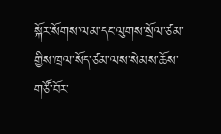སྐོར་སོགས་ལམ་དང་ལུགས་སྲོལ་ཙམ་གྱིས་ཁྲལ་སོད་ཙམ་ལས་སེམས་ཆོས་གཙོ་བོར་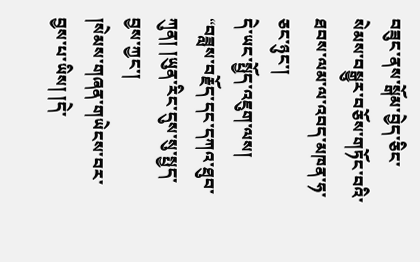བཟུང་ནས་སྒོམ་བྱེད་ཅིང་སེམས་བསྒྱུར་བཅོས་གཏོང་བའི་ཐབས་ལམ་ལ་འབད་མཁན་ཧ་ཅང་ཉུང་།
དེ་ཡང་སྤྱོད་འཇུག་ལས།
“བཟླས་བརྗོད་དང་དཀའ་ཐུབ་ཀུན། །ཡུན་རིང་དུས་སུ་སྤྱད་བྱས་ཀྱང་།
།སེམས་གཞན་གཡེངས་བར་བྱས་པ་ཡིས། །དེ་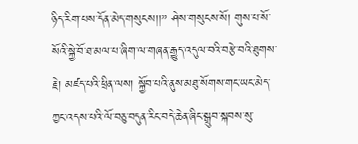ཉིད་རིག་པས་དོན་མེད་གསུངས།།” ཤེས་གསུངས་སོ། གུས་པ་སོ་སོའི་སྐྱེ་བོ་ཐ་མལ་པ་ཞིག་ལ་གཞན་རྒྱུད་འདུལ་བའི་བརྩེ་བའི་ཐུགས་རྗེ། མཛད་པའི་ཕྲིན་ལས། སྐྱོབ་པའི་ནུས་མཐུ་སོགས་གང་ཡང་མེད་ཀྱང་འདས་པའི་ལོ་བཅུ་བདུན་རིང་བདེ་ཆེན་ཞིང་སྒྲུབ་སྐབས་སུ་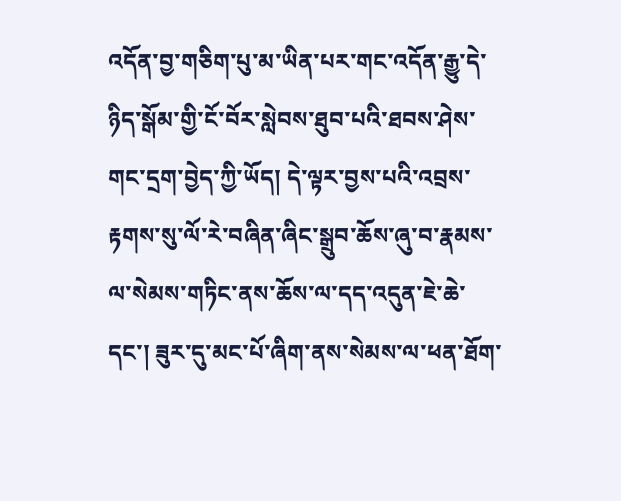འདོན་བྱ་གཅིག་པུ་མ་ཡིན་པར་གང་འདོན་རྒྱུ་དེ་ཉིད་སྒོམ་གྱི་ངོ་བོར་སླེབས་ཐུབ་པའི་ཐབས་ཤེས་གང་དྲག་བྱེད་ཀྱི་ཡོད། དེ་ལྟར་བྱས་པའི་འབྲས་རྟགས་སུ་ལོ་རེ་བཞིན་ཞིང་སྒྲུབ་ཆོས་ཞུ་བ་རྣམས་ལ་སེམས་གཏིང་ནས་ཆོས་ལ་དད་འདུན་ཇེ་ཆེ་དང་། ཟུར་དུ་མང་པོ་ཞིག་ནས་སེམས་ལ་ཕན་ཐོག་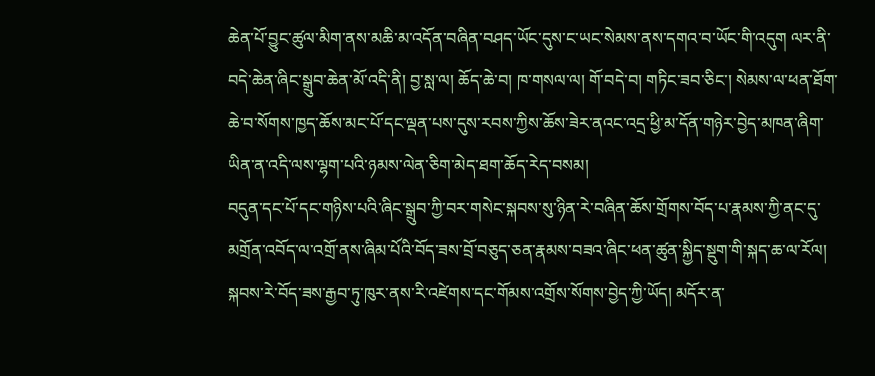ཆེན་པོ་བྱུང་ཚུལ་མིག་ནས་མཆི་མ་འདོན་བཞིན་བཤད་ཡོང་དུས་ང་ཡང་སེམས་ནས་དགའ་བ་ཡོང་གི་འདུག ལར་ནི་བདེ་ཆེན་ཞིང་སྒྲུབ་ཆེན་མོ་འདི་ནི། བྱ་སླ་ལ། ཆོད་ཆེ་བ། ཁ་གསལ་ལ། གོ་བདེ་བ། གཏིང་ཟབ་ཅིང་། སེམས་ལ་ཕན་ཐོག་ཆེ་བ་སོགས་ཁྱད་ཆོས་མང་པོ་དང་ལྡན་པས་དུས་རབས་ཀྱིས་ཆོས་ཟེར་ནའང་འདྲ་ཕྱི་མ་དོན་གཉེར་བྱེད་མཁན་ཞིག་ཡིན་ན་འདི་ལས་ལྷག་པའི་ཉམས་ལེན་ཅིག་མེད་ཐག་ཆོད་རེད་བསམ།
བདུན་དང་པོ་དང་གཉིས་པའི་ཞིང་སྒྲུབ་ཀྱི་བར་གསེང་སྐབས་སུ་ཉིན་རེ་བཞིན་ཆོས་གྲོགས་བོད་པ་རྣམས་ཀྱི་ནང་དུ་མགྲོན་འབོད་ལ་འགྲོ་ནས་ཞིམ་པོའི་བོད་ཟས་བྲོ་བཅུད་ཅན་རྣམས་བཟའ་ཞིང་ཕན་ཚུན་སྐྱིད་སྡུག་གི་སྐད་ཆ་ལ་རོལ། སྐབས་རེ་བོད་ཟས་རྒྱབ་ཏུ་ཁུར་ནས་རི་འཛེགས་དང་གོམས་འགྲོས་སོགས་བྱེད་ཀྱི་ཡོད། མདོར་ན་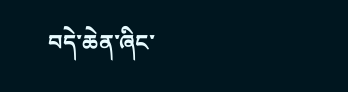བདེ་ཆེན་ཞིང་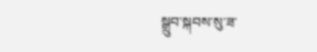སྒྲུབ་སྐབས་སུ་ཟ་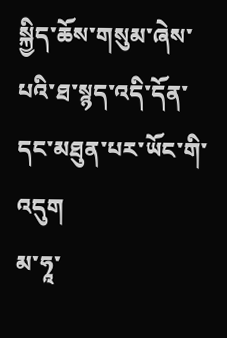སྐྱིད་ཆོས་གསུམ་ཞེས་པའི་ཐ་སྙད་འདི་དོན་དང་མཐུན་པར་ཡོང་གི་འདུག
མ་ཧཱ་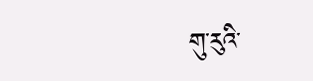གུ་རུའི་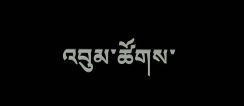འབུམ་ཚོགས་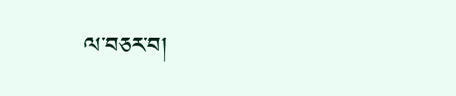ལ་བཅར་བ།